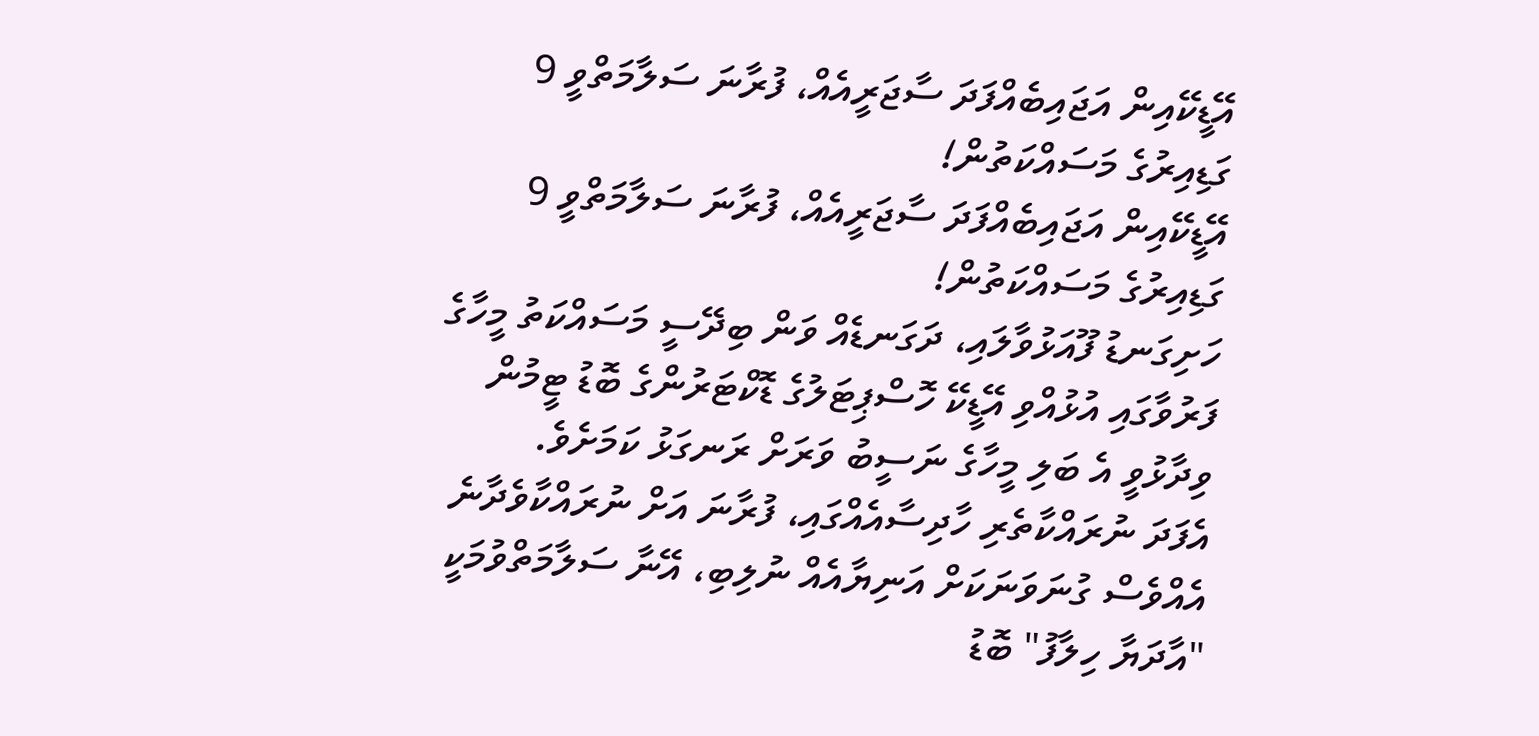އޭޑީކޭއިން އަޖައިބެއްފަދަ ސާޖަރީއެއް، ފުރާނަ ސަލާމަތްވީ 9 ގަޑިއިރުގެ މަސައްކަތުން!
އޭޑީކޭއިން އަޖައިބެއްފަދަ ސާޖަރީއެއް، ފުރާނަ ސަލާމަތްވީ 9 ގަޑިއިރުގެ މަސައްކަތުން!
ހަށިގަނޑު ފޫއަޅުވާލައި، ދަގަނޑެއް ވަން ބިދޭސީ މަސައްކަތު މީހާގެ ފަރުވާގައި އުޅުއްވި އޭޑީކޭ ހޮސްޕިޓަލުގެ ޑޮކްޓަރުންގެ ބޮޑު ޓީމުން ވިދާޅުވީ އެ ބަލި މީހާގެ ނަސީބު ވަރަށް ރަނގަޅު ކަމަށެވެ.
އެފަދަ ނުރައްކާތެރި ހާދިސާއެއްގައި، ފުރާނަ އަށް ނުރައްކާވެދާނެ އެއްވެސް ގުނަވަނަކަށް އަނިޔާއެއް ނުލިބި، އޭނާ ސަލާމަތްވުމަކީ "އާދަޔާ ހިލާފު" ބޮޑު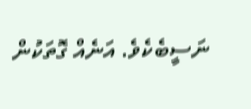ނަސީބެކެވެ. އަނެއް ގޮތަކުން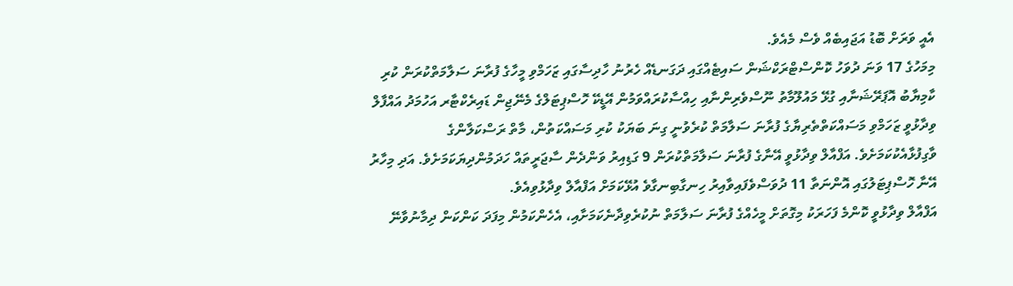އެއީ ވަރަށް ބޮޑު އަޖައިބެއް ވެސް މެއެވެ.
މިމަހުގެ 17 ވަނަ ދުވަހު ކޮންސްޓްރަކްޝަން ސައިޓެއްގައި ދަގަނޑެއް ހެރުނު ހާދިސާގައި ޒަހަމްވި މީހާގެ ފުރާނަ ސަލާމަތްކުރަން ކުރި ކާމިޔާބު އޮޕަރޭޝަނާއި ގުޅޭ މައުލޫމާތު ނޫސްވެރިންނާއި ހިއްސާކުރައްވަމުން އޭޑީކޭ ހޮސްޕިޓަލްގެ މެނޭޖިން ޑައިރެކްޓާރ އަހުމަދު އައްފާލް ވިދާޅުވީ ޒަހަމްވި މަސައްކަތްތެރިޔާގެ ފުރާނަ ސަލާމަތް ކުރެވުނީ ގިނަ ބަޔަކު ކުރި މަސައްކަތުން، މާތް ރަސްކަލާންގެ ވާގިފުޅާއެކުކަމަށެވެ. އަފްއާލް ވިދާޅުވީ އޭނާގެ ފުރާނަ ސަލާމަތްކުރަން 9 ގަޑިއިރު ވަންދެން ސާޖަރީތައް ހަދަމުންދިޔަކަމަށެވެ. އަދި މިހާރު އޭނާ ހޮސްޕިޓަލުގައި އޮންނަތާ 11 ދުވަސްވެފައިވާއިރު ހިނގާބިނގާވެ އުޅޭކަމަށް އަފްއާލް ވިދާޅުވިއެވެ.
އަފްއާލް ވިދާޅުވީ ކޮންމެ ފަހަރަކު މިގޮތަށް މީހެއްގެ ފުރާނަ ސަލާމަތް ނުކުރެވިދާނެކަމަށާއި، އެހެންކަމުން މިފަދަ ކަންކަން ދިމާނުވާނޭ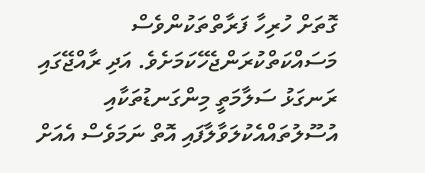ގޮތަށް ހުރިހާ ފަރާތްތަކުންވެސް މަސައްކަތްކުރަންޖެހޭކަމަށެވެ. އަދި ރާއްޖޭގައި ރަނގަޅު ސަލާމަތީ މިންގަނޑުތަކާއި އުސޫލުތައްއެކުލަވާލާފައި އޮތް ނަމަވެސް އެއަށް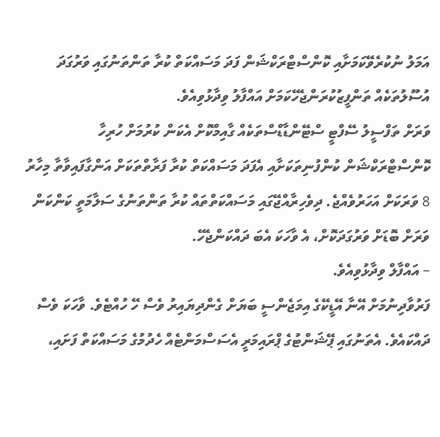އަމަލު ނުކުރެވޭކަމަށާއި ކޮންސްޓްރަކްޝަން ފަދަ މަސައްކަތް ކުރާ ތަންތަނުގައި ވަރުގަދަ އުސޫލުތަކެއް ތަންފީޒުކުރަންޖެހޭކަމަށް އައްފާލު ވިދާޅުވިއެވެ.
ވަރަށް ތަފްސީލު ސޭފްޓީ ސްޓޭންޑާޑްސްތަކެއް ގާއިމްކޮށް އެކަން ކުރުމަށް ހުރިހާ ކޮންސްޓްރަކްޝަން ކުންފުނިތަކަށާއި އެފަދަ މަސައްކަތް ކުރާ ފަރާތްތަކަށް އަންގާފައިވާތާ މިހާރު 8 ވަރަކަށް އަހަރުވެއްޖެ. ދިވެހިރާއްޖޭގައި މަސައްކަތްތައް ކުރާ ތަންތަނުގެ ސަލާމަތީ ކަންކަން ވަރަށް ބޮޑަށް ވަރުގަދަކޮށް، އެ ވާހަކަ އެބަ ދައްކަންޖެހޭ.
– އައްފާލް ވިދާޅުވިއެވެ.
ފަރުވާދިނުމަށް އޭނާ އޭޑީކޭގެ އިމަޖެންސީ ބަޔަށް ގެންދިޔައިރު ވެސް ހޭ ހުއްޓެވެ. ވާހަކަ ވެސް ދައްކައެވެ. އެތަނުގައި ޕޭޝަންޓުގެ ޕްރައިމަރީ އެސަސްމަންޓެއް ހެދުމުގެ މަސައްކަތް ފަށައި،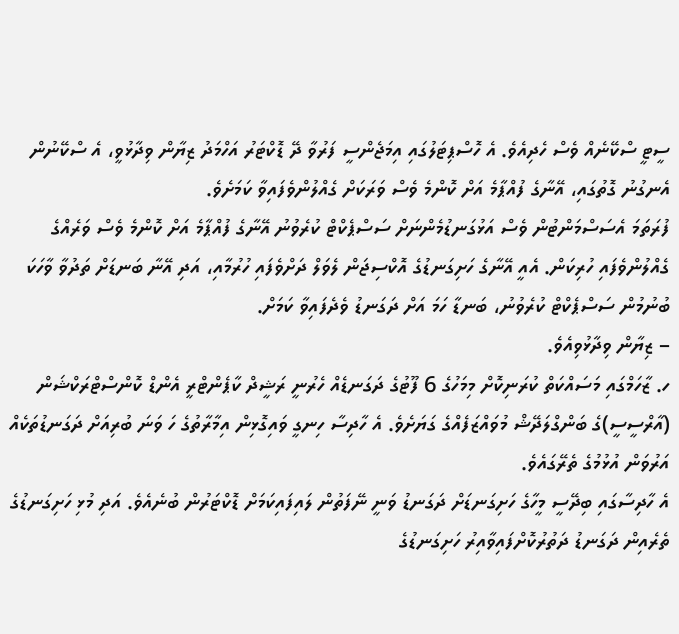ސީޓީ ސްކޭނެއް ވެސް ހެދިއެވެ. އެ ހޮސްޕިޓަލުގައި އިމަޖެންސީ ފަރުވާ ދޭ ޑޮކްޓަރު އަހްމަދު ޒިޔާން ވިދާޅުވީ، އެ ސްކޭނުން އެނގުނު ގޮތުގައި، އޭނާގެ ފުއްޕާމެ އަށް ކޮންމެ ވެސް ވަރަކަށް ގެއްލުންވެފައިވާ ކަމަށެވެ.
ފުރަތަމަ އެސަސްމަންޓުން ވެސް އަޅުގަނޑުމެންނަށް ސަސްޕެކްޓް ކުރެވުނު އޭނާގެ ފުއްޕާމެ އަށް ކޮންމެ ވެސް ވަރެއްގެ ގެއްލުންވެފައި ހުރިކަން. އެއީ އޭނާގެ ހަށިގަނޑުގެ އޮކްސިޖަން ލެވަލް ދަށްވެފައި ހުރުމާއި، އަދި އޭނާ ބަނޑަށް ތަދުވާ ވާހަކަ ބުނުމުން ސަސްޕެކްޓް ކުރެވުނު، ބަނޑާ ހަމަ އަށް ދަގަނޑު ވެދެފައިވާ ކަމަށް.
– ޒިޔާން ވިދާޅުވިއެވެ.
ހ. ޒާހަމްގައި މަސައްކަތް ކުރަނިކޮށް މިމަހުގެ 6 ފޫޓުގެ ދަގަނޑެއް ހެރުނީ ރަޝީދް ކާޕެންޓްރީ އެންޑް ކޮންސްޓްރަކްޝަން (އާރްސީސީ)ގެ ބަންގްލަދޭޝް މުވައްޒަފެއްގެ ގަޔަށެވެ. އެ ހާދިސާ ހިނގީ ވައިގޮޅިން އިމާރާތުގެ ހަ ވަނަ ބުރިއަށް ދަގަނޑުތަކެއް އަރުވަން އުޅުމުގެ ތެރޭގައެވެ.
އެ ހާދިސާގައި ބިދޭސީ މީހާގެ ހަށިގަނޑަށް ދަގަނޑު ވަނީ ނޭފަތުން ލައިފައިކަމަށް ޑޮކްޓަރުން ބުނެއެވެ. އަދި މުޅި ހަށިގަނޑުގެ ތެރެއިން ދަގަނޑު ދަތުރުކޮށްފައިވާއިރު ހަށިގަނޑުގެ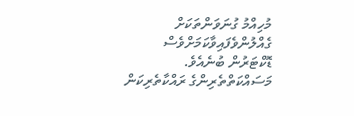މުހިއްމު ގުނަވަންތަކަށް ގެއްލުންވެފައިވާކަމަށްވެސް ޑޮކްޓަރުން ބުނެއެވެ.
މަސައްކަތްތެރިންގެ ރައްކާތެރިކަން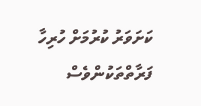ކަށަވަރު ކުރުމަށް ހުރިހާ ފަރާތްތަކުންވެސް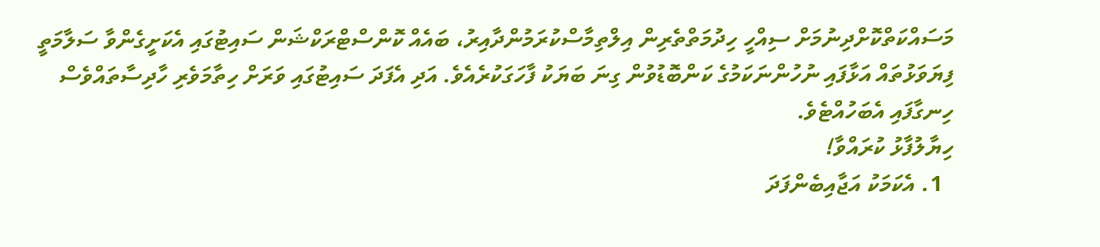މަސައްކަތްކޮށްދިނުމަށް ސިއްހީ ހިދުމަތްތެރިން އިލްތިމާސްކުރަމުންދާއިރު، ބައެއް ކޮންސްޓްރަކްޝަން ސައިޓުގައި އެކަށީގެންވާ ސަލާމަތީ ފިޔަވަޅުތައް އަޅާފައި ނުހުންނަކަމުގެ ކަންބޮޑުވުން ގިނަ ބަޔަކު ފާހަގަކުރެއެވެ. އަދި އެފަދަ ސައިޓުގައި ވަރަށް ހިތާމަވެރި ހާދިސާތައްވެސް ހިނގާފައި އެބަހުއްޓެވެ.
ހިޔާލުފާޅު ކުރައްވާ!
  1. އެކަމަކު އަޖާއިބެންފަދަ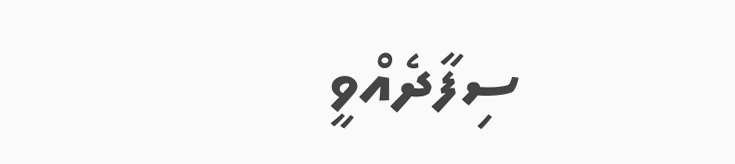ސިފާދެއްވީ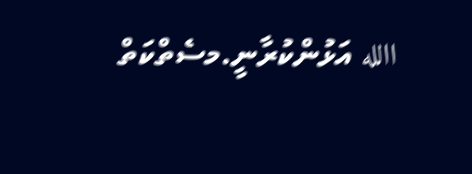االله އަޅުންކުރާނީ.މސެތްކަތް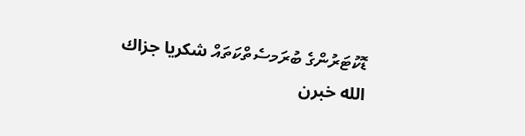ޑޮކުޓަރުންގެ ބުރަމސެތްކަތައް شكريا جزاك الله خبرن